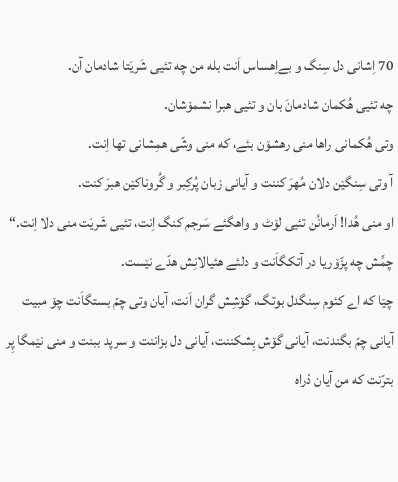70 اِشانی دل سِنگ و بےاِهساس اَنت بله من چه تئیی شَریَتا شادمان آن.
چه تئیی هُکمان شادمانَ بان و تئیی هبرا نشمۆشان.
وتی هُکمانی راها منی رهشۆن بئے، که منی وشّی همِشانی تها اِنت.
آ وتی سِنگێن دلان مُهرَ کننت و آیانی زبان پُرکِبر و گُروناکێن هبرَ کنت.
او منی هُدا! اَرمانُن تئیی لۆٹ و واهگئے سَرجم کنگ اِنت، تئیی شَریَت منی دلا اِنت.“
چمِّش چه پزّۆریا در آتکگاَنت و دلئے هئیالانِش هدّے نێست.
چێا که اے کئوم سِنگدل بوتگ، گۆشِش گران اَنت، آیان وتی چمّ بستگاَنت چۆ مبیت آیانی چمّ بگندنت، آیانی گۆش بِشکننت، آیانی دل بزاننت و سرپد ببنت و منی نێمگا پِر بترّنت که من آیان دْراه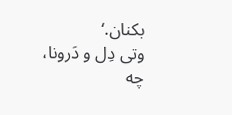بکنان.‘
وتی دِل و دَرونا، چه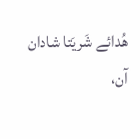هُدائے شَریَتا شادان آن،